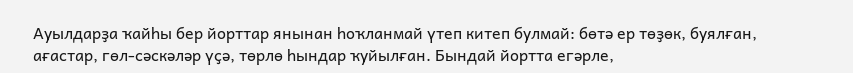Ауылдарҙа ҡайһы бер йорттар янынан һоҡланмай үтеп китеп булмай: бөтә ер төҙөк, буялған, ағастар, гөл-сәскәләр үҫә, төрлө һындар ҡуйылған. Бындай йортта егәрле,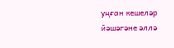уңған кешеләр йәшәгәне әллә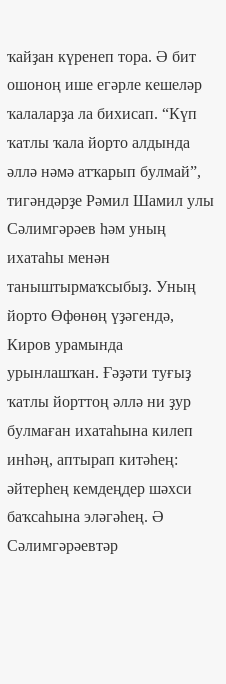ҡайҙан күренеп тора. Ә бит ошоноң ише егәрле кешеләр ҡалаларҙа ла бихисап. “Күп ҡатлы ҡала йорто алдында әллә нәмә атҡарып булмай”, тигәндәрҙе Рәмил Шамил улы Сәлимгәрәев һәм уның ихатаһы менән таныштырмаҡсыбыҙ. Уның йорто Өфөнөң үҙәгендә, Киров урамында урынлашҡан. Ғәҙәти туғыҙ ҡатлы йорттоң әллә ни ҙур булмаған ихатаһына килеп инһәң, аптырап китәһең: әйтерһең кемдеңдер шәхси баҡсаһына эләгәһең. Ә Сәлимгәрәевтәр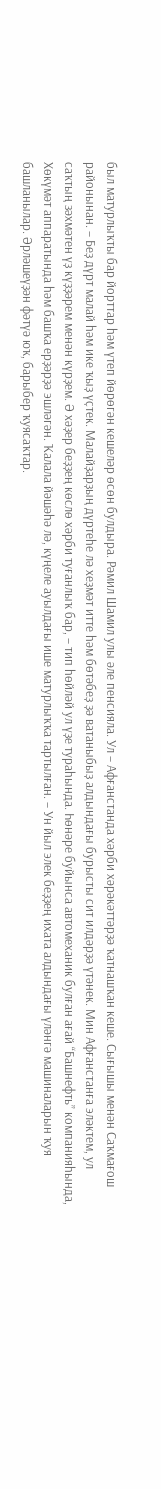был матурлыҡты бар йорттар һәм үтеп йөрөгән кешеләр өсөн булдыра. Рәмил Шамил улы әле пенсияла. Ул – Афғанстанда хәрби хәрәкәттәрҙә ҡатнашҡан кеше. Сығышы менән Саҡмағош районынан. – Беҙ дүрт малай һәм ике ҡыҙ үҫтек. Малайҙарҙың дүртеһе лә хеҙмәт итте һәм бөтәбеҙ ҙә ватаныбыҙ алдындағы бурысты сит илдәрҙә үтәнек. Мин Афғанстанға эләктем, ул саҡтың зәхмәтен үҙ күҙҙәрем менән күрҙем. Ә хәҙер беҙҙең көслө хәрби туғанлыҡ бар, – тип һөйләй ул үҙе тураһында. Һөнәре буйынса автомеханик булған ағай “Башнефть” компанияһында, Хөкүмәт аппаратында һәм башҡа ерҙәрҙә эшләгән. Ҡалала йәшәһә лә, күңеле ауылдағы ише матурлыҡҡа тартылған. – Ун йыл элек беҙҙең ихата алдындағы үләнгә машиналарын ҡуя башланылар. Әрләшеүҙән фәтүә юҡ, барыбер ҡуясаҡтар.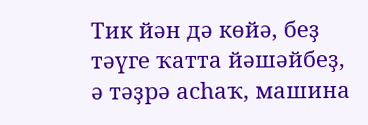Тик йән дә көйә, беҙ тәүге ҡатта йәшәйбеҙ, ә тәҙрә асһаҡ, машина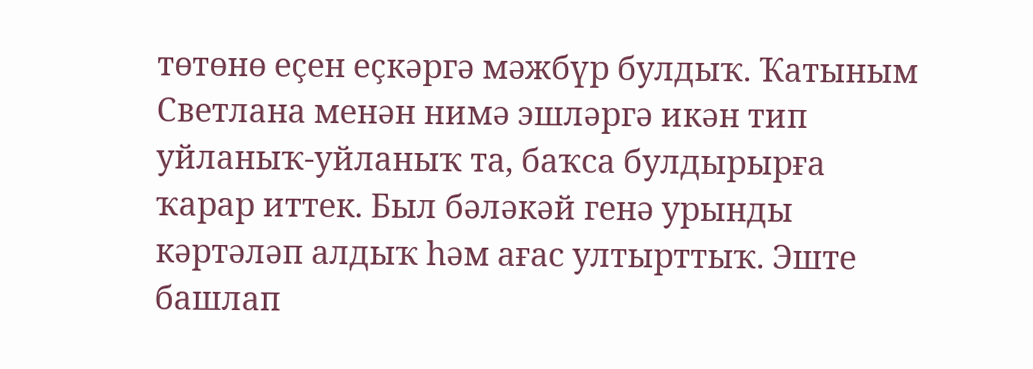төтөнө еҫен еҫкәргә мәжбүр булдыҡ. Ҡатыным Светлана менән нимә эшләргә икән тип уйланыҡ-уйланыҡ та, баҡса булдырырға ҡарар иттек. Был бәләкәй генә урынды кәртәләп алдыҡ һәм ағас ултырттыҡ. Эште башлап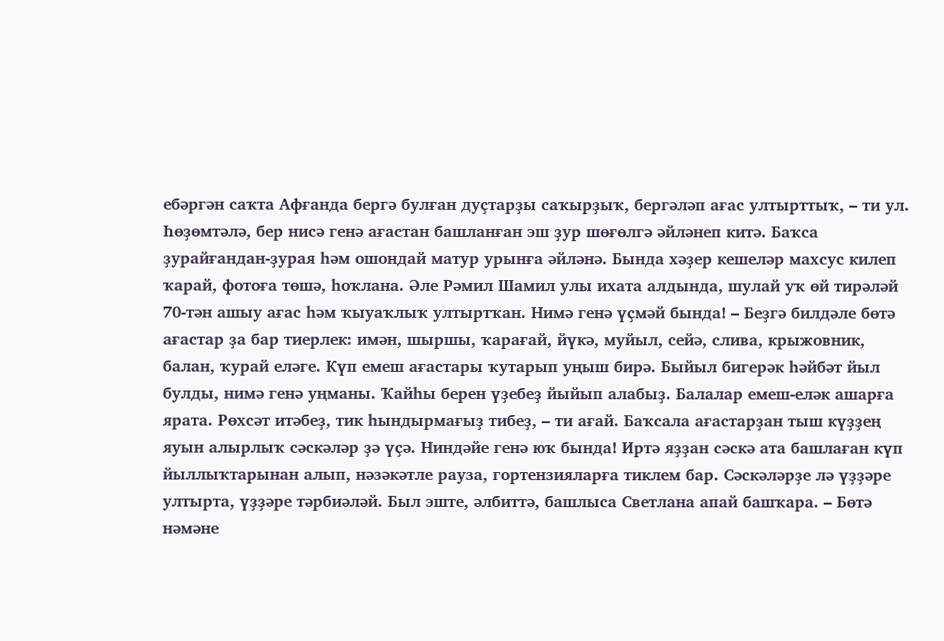ебәргән саҡта Афғанда бергә булған дуҫтарҙы саҡырҙыҡ, бергәләп ағас ултырттыҡ, – ти ул. Һөҙөмтәлә, бер нисә генә ағастан башланған эш ҙур шөғөлгә әйләнеп китә. Баҡса ҙурайғандан-ҙурая һәм ошондай матур урынға әйләнә. Бында хәҙер кешеләр махсус килеп ҡарай, фотоға төшә, һоҡлана. Әле Рәмил Шамил улы ихата алдында, шулай уҡ өй тирәләй 70-тән ашыу ағас һәм ҡыуаҡлыҡ ултыртҡан. Нимә генә үҫмәй бында! – Беҙгә билдәле бөтә ағастар ҙа бар тиерлек: имән, шыршы, ҡарағай, йүкә, муйыл, сейә, слива, крыжовник, балан, ҡурай еләге. Күп емеш ағастары ҡутарып уңыш бирә. Быйыл бигерәк һәйбәт йыл булды, нимә генә уңманы. Ҡайһы берен үҙебеҙ йыйып алабыҙ. Балалар емеш-еләк ашарға ярата. Рөхсәт итәбеҙ, тик һындырмағыҙ тибеҙ, – ти ағай. Баҡсала ағастарҙан тыш күҙҙең яуын алырлыҡ сәскәләр ҙә үҫә. Ниндәйе генә юҡ бында! Иртә яҙҙан сәскә ата башлаған күп йыллыҡтарынан алып, нәзәкәтле рауза, гортензияларға тиклем бар. Сәскәләрҙе лә үҙҙәре ултырта, үҙҙәре тәрбиәләй. Был эште, әлбиттә, башлыса Светлана апай башҡара. – Бөтә нәмәне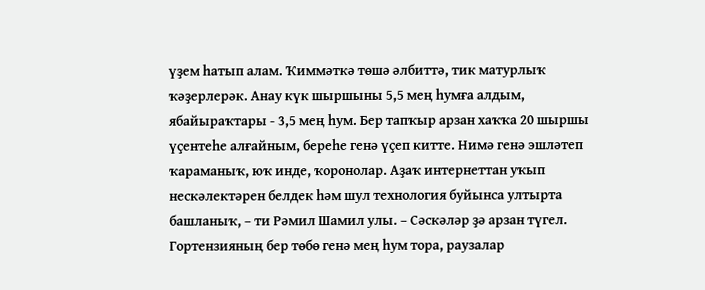үҙем һатып алам. Ҡиммәткә төшә әлбиттә, тик матурлыҡ ҡәҙерлерәк. Анау күк шыршыны 5,5 мең һумға алдым, ябайыраҡтары - 3,5 мең һум. Бер тапҡыр арзан хаҡҡа 20 шыршы үҫентеһе алғайным, береһе генә үҫеп китте. Нимә генә эшләтеп ҡараманыҡ, юҡ инде, ҡоронолар. Аҙаҡ интернеттан уҡып нескәлектәрен белдек һәм шул технология буйынса ултырта башланыҡ, – ти Рәмил Шамил улы. – Сәскәләр ҙә арзан түгел. Гортензияның бер төбө генә мең һум тора, раузалар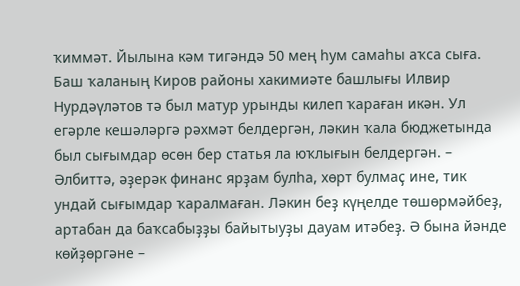ҡиммәт. Йылына кәм тигәндә 50 мең һум самаһы аҡса сыға. Баш ҡаланың Киров районы хакимиәте башлығы Илвир Нурдәүләтов тә был матур урынды килеп ҡараған икән. Ул егәрле кешәләргә рәхмәт белдергән, ләкин ҡала бюджетында был сығымдар өсөн бер статья ла юҡлығын белдергән. – Әлбиттә, әҙерәк финанс ярҙам булһа, хөрт булмаҫ ине, тик ундай сығымдар ҡаралмаған. Ләкин беҙ күңелде төшөрмәйбеҙ, артабан да баҡсабыҙҙы байытыуҙы дауам итәбеҙ. Ә бына йәнде көйҙөргәне –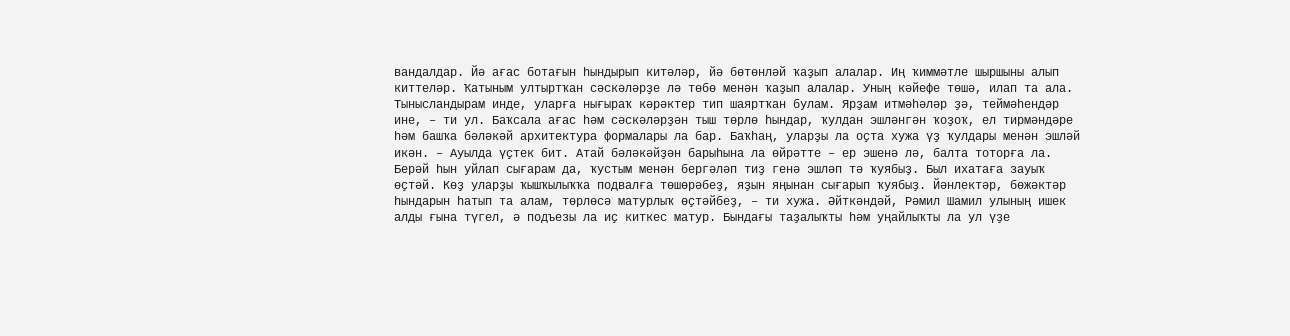вандалдар. Йә ағас ботағын һындырып китәләр, йә бөтөнләй ҡаҙып алалар. Иң ҡиммәтле шыршыны алып киттеләр. Ҡатыным ултыртҡан сәскәләрҙе лә төбө менән ҡаҙып алалар. Уның кәйефе төшә, илап та ала. Тынысландырам инде, уларға нығыраҡ кәрәктер тип шаяртҡан булам. Ярҙам итмәһәләр ҙә, теймәһендәр ине, – ти ул. Баҡсала ағас һәм сәскәләрҙән тыш төрлө һындар, ҡулдан эшләнгән ҡоҙоҡ, ел тирмәндәре һәм башҡа бәләкәй архитектура формалары ла бар. Баҡһаң, уларҙы ла оҫта хужа үҙ ҡулдары менән эшләй икән. – Ауылда үҫтек бит. Атай бәләкәйҙән барыһына ла өйрәтте – ер эшенә лә, балта тоторға ла. Берәй һын уйлап сығарам да, ҡустым менән бергәләп тиҙ генә эшләп тә ҡуябыҙ. Был ихатаға зауыҡ өҫтәй. Көҙ уларҙы ҡышҡылыҡҡа подвалға төшөрәбеҙ, яҙын яңынан сығарып ҡуябыҙ. Йәнлектәр, бөжәктәр һындарын һатып та алам, төрлөсә матурлыҡ өҫтәйбеҙ, – ти хужа. Әйткәндәй, Рәмил Шамил улының ишек алды ғына түгел, ә подъезы ла иҫ киткес матур. Бындағы таҙалыҡты һәм уңайлыҡты ла ул үҙе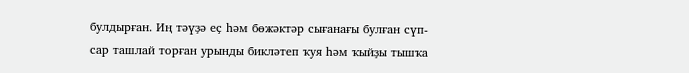булдырған. Иң тәүҙә еҫ һәм бөжәктәр сығанағы булған сүп-сар ташлай торған урынды бикләтеп ҡуя һәм ҡыйҙы тышҡа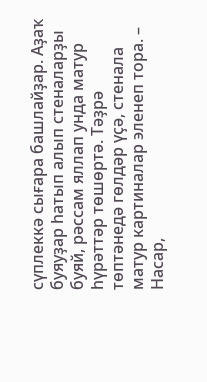сүплеккә сығара башлайҙар. Аҙаҡ буяуҙар һатып алып стеналарҙы буяй, рәссам яллап унда матур һүрәттәр төшөртә. Тәҙрә төптәнедә гөлдәр үҫә, стенала матур картиналар эленеп тора. – Насар,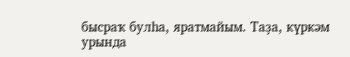бысраҡ булһа, яратмайым. Таҙа, күркәм урында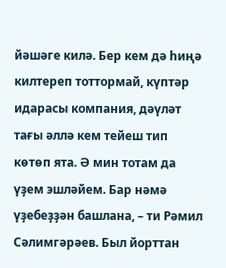йәшәге килә. Бер кем дә һиңә килтереп тоттормай, күптәр идарасы компания, дәүләт тағы әллә кем тейеш тип көтөп ята. Ә мин тотам да үҙем эшләйем. Бар нәмә үҙебеҙҙән башлана, – ти Рәмил Сәлимгәрәев. Был йорттан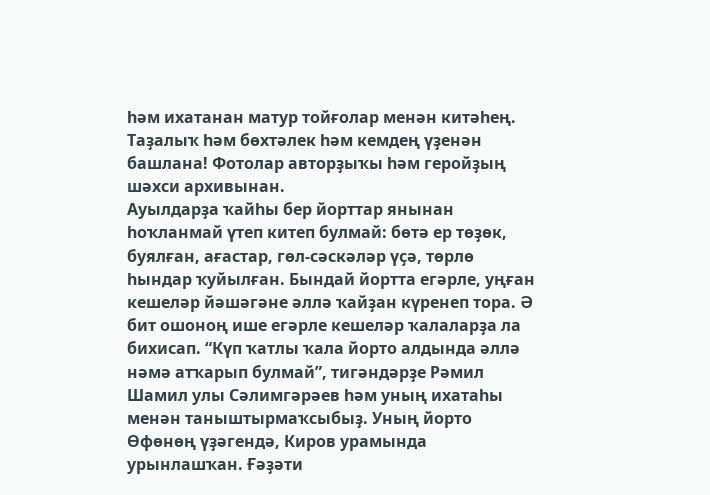һәм ихатанан матур тойғолар менән китәһең. Таҙалыҡ һәм бөхтәлек һәм кемдең үҙенән башлана! Фотолар авторҙыҡы һәм геройҙың шәхси архивынан.
Ауылдарҙа ҡайһы бер йорттар янынан һоҡланмай үтеп китеп булмай: бөтә ер төҙөк, буялған, ағастар, гөл-сәскәләр үҫә, төрлө һындар ҡуйылған. Бындай йортта егәрле, уңған кешеләр йәшәгәне әллә ҡайҙан күренеп тора. Ә бит ошоноң ише егәрле кешеләр ҡалаларҙа ла бихисап. “Күп ҡатлы ҡала йорто алдында әллә нәмә атҡарып булмай”, тигәндәрҙе Рәмил Шамил улы Сәлимгәрәев һәм уның ихатаһы менән таныштырмаҡсыбыҙ. Уның йорто Өфөнөң үҙәгендә, Киров урамында урынлашҡан. Ғәҙәти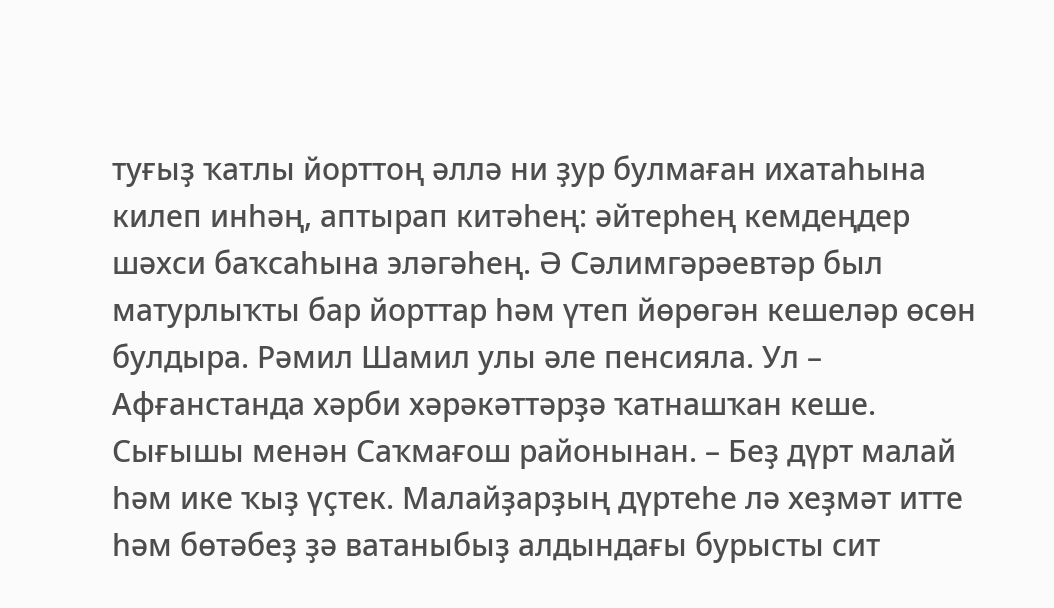туғыҙ ҡатлы йорттоң әллә ни ҙур булмаған ихатаһына килеп инһәң, аптырап китәһең: әйтерһең кемдеңдер шәхси баҡсаһына эләгәһең. Ә Сәлимгәрәевтәр был матурлыҡты бар йорттар һәм үтеп йөрөгән кешеләр өсөн булдыра. Рәмил Шамил улы әле пенсияла. Ул – Афғанстанда хәрби хәрәкәттәрҙә ҡатнашҡан кеше. Сығышы менән Саҡмағош районынан. – Беҙ дүрт малай һәм ике ҡыҙ үҫтек. Малайҙарҙың дүртеһе лә хеҙмәт итте һәм бөтәбеҙ ҙә ватаныбыҙ алдындағы бурысты сит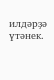илдәрҙә үтәнек.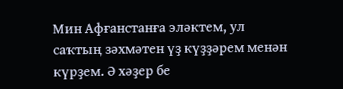Мин Афғанстанға эләктем, ул саҡтың зәхмәтен үҙ күҙҙәрем менән күрҙем. Ә хәҙер бе